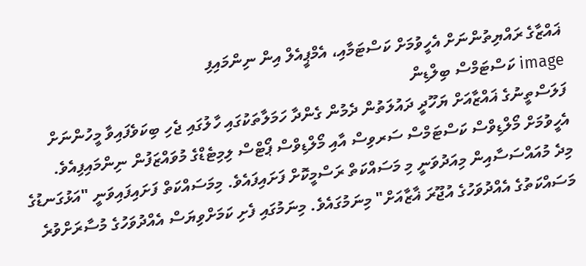ޣައްޒާގެ ރައްޔިތުންނަށް އެހީވުމަށް ކަސްޓަމާއި، އެމްޕީއެލް އިން ނިންމައިފި
image ކަސްޓަމްސް ބިލްޑިން
ފަލަސްތީނުގެ ޣައްޒާއަށް ޔަހޫދީ ދައުލަތުން ދެމުން ގެންދާ ހަމަލާތަކުގައި ހާލުގައި ޖެހި ބިކަވެފައިވާ މީހުންނަށް އެހީވުމަށް މޯލްޑިވްސް ކަސްޓަމްސް ސަރވިސް އާއި މޯލްޑިވްސް ޕޯޓްސް ލިމިޓެޑްގެ މުވައްޒަފުން ނިންމައިފިއެވެ.
މިދެ މުއައްސަސާއިން މިއަދުވަނީ މި މަސައްކަތް ރަސްމީކޮށް ފަށައިފައެވެ. މިމަސައްކަތް ފަށައިފައިވަނީ "އަޅުގަނޑުގެ މަސައްކަތުގެ އެއްދުވަހުގެ އުޖޫރަ ޣާޒާއަށް" މިނަމުގައެވެ. މިނަމުގައި ފެށި ކަމަށްވިޔަސް އެއްދުވަހުގެ މުސާރަށްވުރެ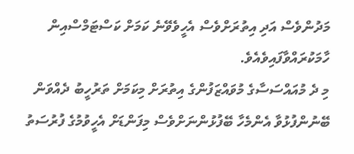މަދުންވެސް އަދި އިތުރަށްވެސް އެހީވެވޭނެ ކަމަށް ކަސްޓަމްސްއިން ހާމަކުރައްވާފައިވެއެވެ.
މި ދެ މުއައްސަސާގެ މުވައްޒަފުންގެ އިތުރަށް މިކަމަށް ތަރުހީބު ދެއްވަން ބޭނުންފުޅުވާ އެންމެހާ ބޭފުޅުންނަށްވެސް މިފަންޑަށް އެހީވުމުގެ ފުރުސަތު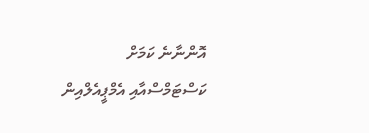އޮންނާނެ ކަމަށް ކަސްޓަމްސްއާއި އެމްޕީއެލްއިން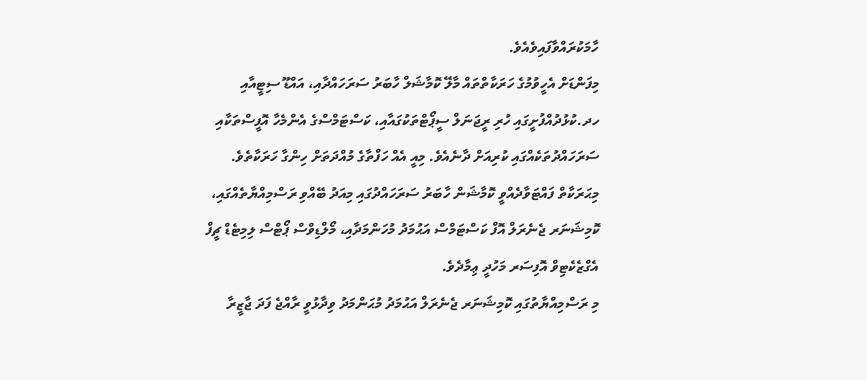ހާމަކުރައްވާފައިވެއެވެ.
މިފަންޑަށް އެހީވުމުގެ ހަރަކާތްތައް މާލޭ ކޮމާޝަލް ހާބަރު ސަރަހައްދާއި، އައްޑޫ ސިޓީއާއި ހދ.ކުޅުދުއްފުށީގައި ހުރި ރީޖަނަލް ސީޕޯޓްތަކުގައާއި، ކަސްޓަމްސްގެ އެންމެހާ އޮފީސްތަކާއި ސަރަހައްދުތަކެއްގައި ކުރިއަށް ދާނެއެވެ. މިއީ އެއް ހަފްތާގެ މުއްދަތަށް ހިންގާ ހަރަކާތެވެ.
މިޙަރަކާތް ފައްޓަވާދެއްވީ ކޮމާޝަން ހާބަރު ސަރަހައްދުގައި މިއަދު ބޭއްވި ރަސްމިއްޔާތެއްގައި، ކޮމިޝަނަރ ޖެނެރަލް އޮފް ކަސްޓަމްސް އަޙުމަދު މުހަންމަދާއި، މޯލްޑިވްސް ޕޯޓްސް ލިމިޓެޑް ޗީފް އެގްޒެކެޓިވް އޮފިސަރ މަހުދީ ޢިމާދެވެ.
މި ރަސްމިއްޔާތުގައި ކޮމިޝަނަރ ޖެނެރަލް އަޙުމަދު މުޙަންމަދު ވިދާޅުވީ ރާއްޖެ ފަދަ ޖާޒީރާ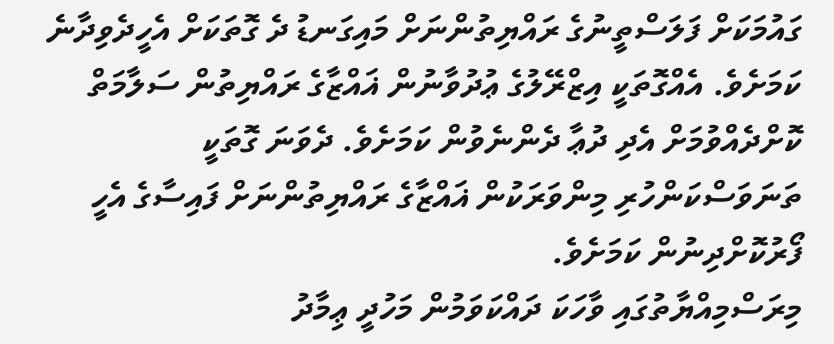ގައުމަކަށް ފަލަސްތީނުގެ ރައްޔިތުންނަށް މައިގަނޑު ދެ ގޮތަކަށް އެހީދެވިދާނެ ކަމަށެވެ. އެއްގޮތަކީ އިޒްރޭލުގެ ޢުދުވާނުން ޣައްޒާގެ ރައްޔިތުން ސަލާމަތް ކޮށްދެއްވުމަށް އެދި ދުޢާ ދެންނެވުން ކަމަށެވެ. ދެވަނަ ގޮތަކީ ތަނަވަސްކަންހުރި މިންވަރަކުން ޣައްޒާގެ ރައްޔިތުންނަށް ފައިސާގެ އެހީ ފޯރުކޮށްދިނުން ކަމަށެވެ.
މިރަސްމިއްޔާތުގައި ވާހަކަ ދައްކަވަމުން މަހުދީ ޢިމާދު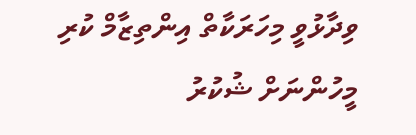ވިދާޅުވީ މިހަރަކާތް އިންތިޒާމް ކުރި މީހުންނަށް ޝުކުރު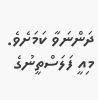ދަންނަވާ ކަމަށެވެ. މިއީ ފަލަސްތީނުގެ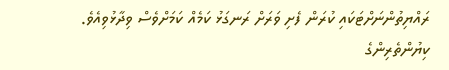ރައްޔިތުންނަށްޓަކައި ކުރަން ފެށި ވަރަށް ރަނގަޅު ކަމެއް ކަމަށްވެސް ވިދާޅުވިއެވެ.
ކިޔުންތެރިންގެ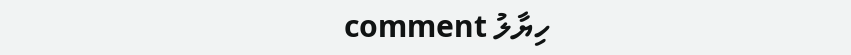ހިޔާލު comment